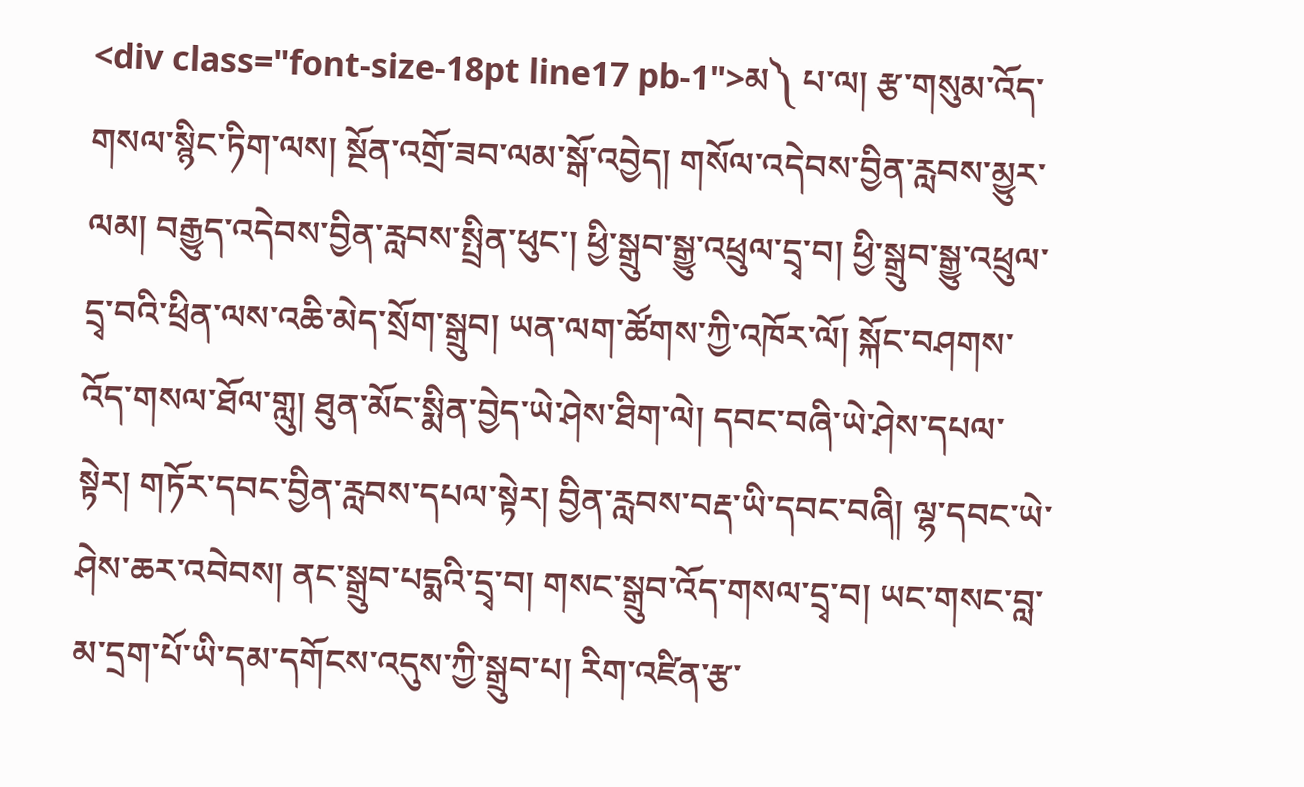<div class="font-size-18pt line17 pb-1">མ༽ པ་ལ། རྩ་གསུམ་འོད་གསལ་སྙིང་ཏིག་ལས། སྔོན་འགྲོ་ཟབ་ལམ་སྒོ་འབྱེད། གསོལ་འདེབས་བྱིན་རླབས་མྱུར་ལམ། བརྒྱུད་འདེབས་བྱིན་རླབས་སྤྲིན་ཕུང་། ཕྱི་སྒྲུབ་སྒྱུ་འཕྲུལ་དྲྭ་བ། ཕྱི་སྒྲུབ་སྒྱུ་འཕྲུལ་དྲྭ་བའི་ཕྲིན་ལས་འཆི་མེད་སྲོག་སྒྲུབ། ཡན་ལག་ཚོགས་ཀྱི་འཁོར་ལོ། སྐོང་བཤགས་འོད་གསལ་ཐོལ་གླུ། ཐུན་མོང་སྨིན་བྱེད་ཡེ་ཤེས་ཐིག་ལེ། དབང་བཞི་ཡེ་ཤེས་དཔལ་སྟེར། གཏོར་དབང་བྱིན་རླབས་དཔལ་སྟེར། བྱིན་རླབས་བརྡ་ཡི་དབང་བཞི། ལྷ་དབང་ཡེ་ཤེས་ཆར་འབེབས། ནང་སྒྲུབ་པདྨའི་དྲྭ་བ། གསང་སྒྲུབ་འོད་གསལ་དྲྭ་བ། ཡང་གསང་བླ་མ་དྲག་པོ་ཡི་དམ་དགོངས་འདུས་ཀྱི་སྒྲུབ་པ། རིག་འཛིན་རྩ་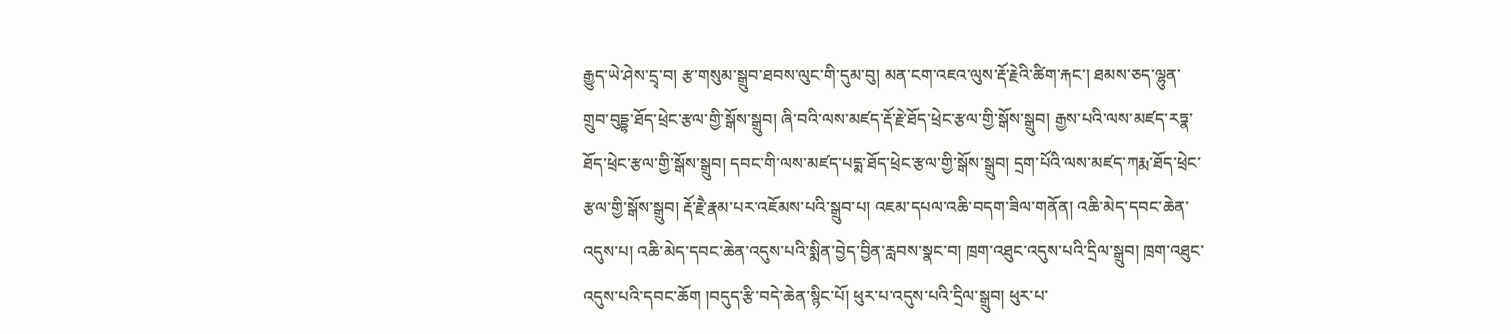རྒྱུད་ཡེ་ཤེས་དྲྭ་བ། རྩ་གསུམ་སྒྲུབ་ཐབས་ལུང་གི་དུམ་བུ། མན་ངག་འཇའ་ལུས་རྡོ་རྗེའི་ཚིག་རྐང་། ཐམས་ཅད་ལྷུན་གྲུབ་བུདྡྷ་ཐོད་ཕྲེང་རྩལ་གྱི་སྒོས་སྒྲུབ། ཞི་བའི་ལས་མཛད་རྡོ་རྗེ་ཐོད་ཕྲེང་རྩལ་གྱི་སྒོས་སྒྲུབ། རྒྱས་པའི་ལས་མཛད་རཏྣ་ཐོད་ཕྲེང་རྩལ་གྱི་སྒོས་སྒྲུབ། དབང་གི་ལས་མཛད་པདྨ་ཐོད་ཕྲེང་རྩལ་གྱི་སྒོས་སྒྲུབ། དྲག་པོའི་ལས་མཛད་ཀརྨ་ཐོད་ཕྲེང་རྩལ་གྱི་སྒོས་སྒྲུབ། རྡོ་རྗཻ་རྣམ་པར་འཇོམས་པའི་སྒྲུབ་པ། འཇམ་དཔལ་འཆི་བདག་ཟིལ་གནོན། འཆི་མེད་དབང་ཆེན་འདུས་པ། འཆི་མེད་དབང་ཆེན་འདུས་པའི་སྨིན་བྱེད་བྱིན་རླབས་སྣང་བ། ཁྲག་འཐུང་འདུས་པའི་དྲིལ་སྒྲུབ། ཁྲག་འཐུང་འདུས་པའི་དབང་ཆོག །བདུད་རྩི་བདེ་ཆེན་སྙིང་པོ། ཕུར་པ་འདུས་པའི་དྲིལ་སྒྲུབ། ཕུར་པ་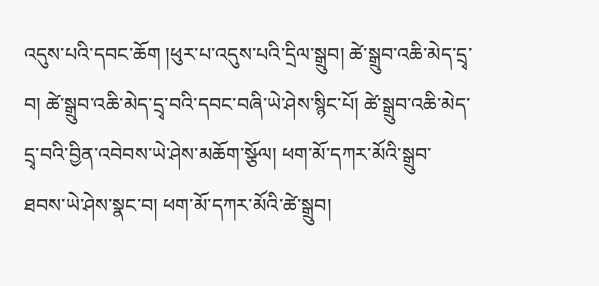འདུས་པའི་དབང་ཆོག །ཕུར་པ་འདུས་པའི་དྲིལ་སྒྲུབ། ཚེ་སྒྲུབ་འཆི་མེད་དྲྭ་བ། ཚེ་སྒྲུབ་འཆི་མེད་དྲྭ་བའི་དབང་བཞི་ཡེ་ཤེས་སྙིང་པོ། ཚེ་སྒྲུབ་འཆི་མེད་དྲྭ་བའི་བྱིན་འབེབས་ཡེ་ཤེས་མཆོག་སྩོལ། ཕག་མོ་དཀར་མོའི་སྒྲུབ་ཐབས་ཡེ་ཤེས་སྣང་བ། ཕག་མོ་དཀར་མོའི་ཚེ་སྒྲུབ།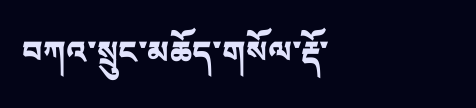བཀའ་སྲུང་མཆོད་གསོལ་རྡོ་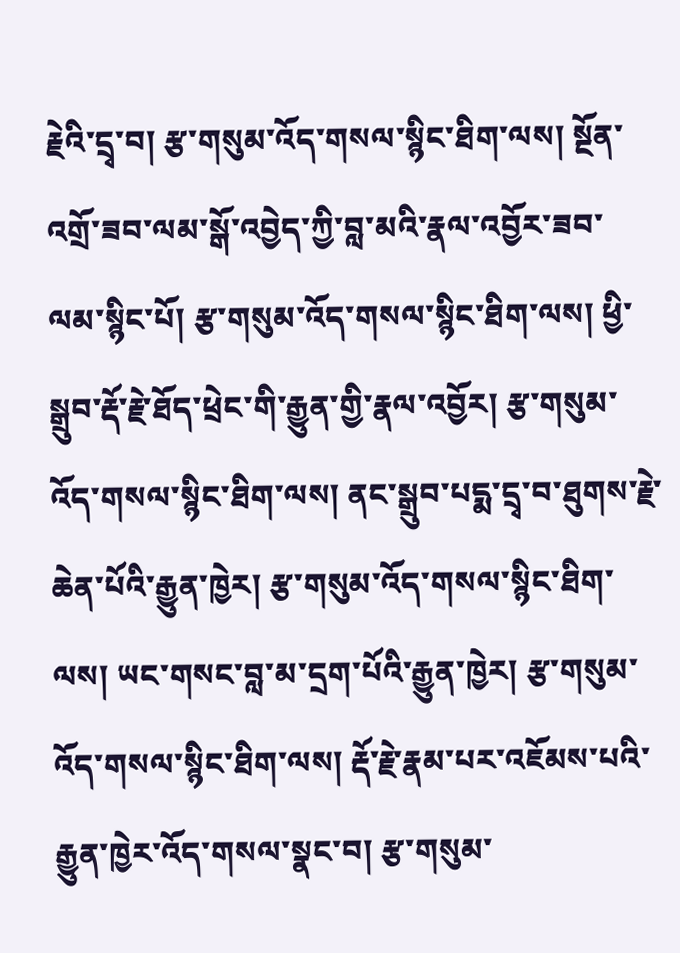རྗེའི་དྲྭ་བ། རྩ་གསུམ་འོད་གསལ་སྙིང་ཐིག་ལས། སྔོན་འགྲོ་ཟབ་ལམ་སྒོ་འབྱེད་ཀྱི་བླ་མའི་རྣལ་འབྱོར་ཟབ་ལམ་སྙིང་པོ། རྩ་གསུམ་འོད་གསལ་སྙིང་ཐིག་ལས། ཕྱི་སྒྲུབ་རྡོ་རྗེ་ཐོད་ཕྲེང་གི་རྒྱུན་གྱི་རྣལ་འབྱོར། རྩ་གསུམ་འོད་གསལ་སྙིང་ཐིག་ལས། ནང་སྒྲུབ་པདྨ་དྲྭ་བ་ཐུགས་རྗེ་ཆེན་པོའི་རྒྱུན་ཁྱེར། རྩ་གསུམ་འོད་གསལ་སྙིང་ཐིག་ལས། ཡང་གསང་བླ་མ་དྲག་པོའི་རྒྱུན་ཁྱེར། རྩ་གསུམ་འོད་གསལ་སྙིང་ཐིག་ལས། རྡོ་རྗེ་རྣམ་པར་འཇོམས་པའི་རྒྱུན་ཁྱེར་འོད་གསལ་སྣང་བ། རྩ་གསུམ་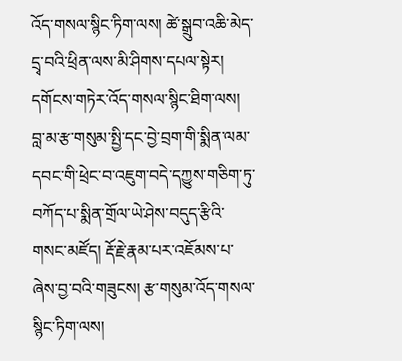འོད་གསལ་སྙིང་ཏིག་ལས། ཚེ་སྒྲུབ་འཆི་མེད་དྲྭ་བའི་ཕྲིན་ལས་མི་ཤིགས་དཔལ་སྟེར། དགོངས་གཏེར་འོད་གསལ་སྙིང་ཐིག་ལས། བླ་མ་རྩ་གསུམ་སྤྱི་དང་བྱེ་བྲག་གི་སྨིན་ལམ་དབང་གི་ཕྲེང་བ་འཇུག་བདེ་དཀྱུས་གཅིག་ཏུ་བཀོད་པ་སྨིན་གྲོལ་ཡེ་ཤེས་བདུད་རྩིའི་གསང་མཛོད། རྡོ་རྗེ་རྣམ་པར་འཇོམས་པ་ཞེས་བྱ་བའི་གཟུངས། རྩ་གསུམ་འོད་གསལ་སྙིང་ཏིག་ལས།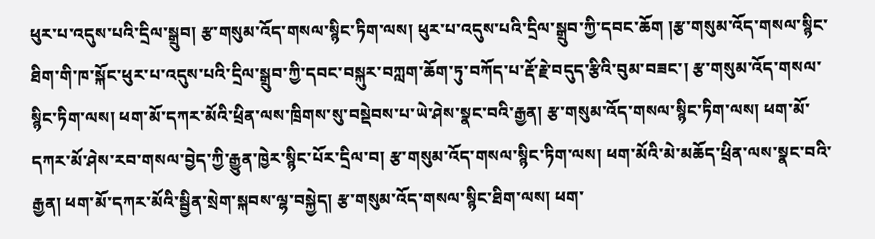ཕུར་པ་འདུས་པའི་དྲིལ་སྒྲུབ། རྩ་གསུམ་འོད་གསལ་སྙིང་ཏིག་ལས། ཕུར་པ་འདུས་པའི་དྲིལ་སྒྲུབ་ཀྱི་དབང་ཆོག །རྩ་གསུམ་འོད་གསལ་སྙིང་ཐིག་གི་ཁ་སྐོང་ཕུར་པ་འདུས་པའི་དྲིལ་སྒྲུབ་ཀྱི་དབང་བསྐུར་བཀླག་ཆོག་ཏུ་བཀོད་པ་རྡོ་རྗེ་བདུད་རྩིའི་བུམ་བཟང་། རྩ་གསུམ་འོད་གསལ་སྙིང་ཏིག་ལས། ཕག་མོ་དཀར་མོའི་ཕྲིན་ལས་ཁྲིགས་སུ་བསྡེབས་པ་ཡེ་ཤེས་སྣང་བའི་རྒྱན། རྩ་གསུམ་འོད་གསལ་སྙིང་ཏིག་ལས། ཕག་མོ་དཀར་མོ་ཤེས་རབ་གསལ་བྱེད་ཀྱི་རྒྱུན་ཁྱེར་སྙིང་པོར་དྲིལ་བ། རྩ་གསུམ་འོད་གསལ་སྙིང་ཏིག་ལས། ཕག་མོའི་མེ་མཆོད་ཕྲིན་ལས་སྣང་བའི་རྒྱན། ཕག་མོ་དཀར་མོའི་སྦྱིན་སྲེག་སྐབས་ལྷ་བསྐྱེད། རྩ་གསུམ་འོད་གསལ་སྙིང་ཐིག་ལས། ཕག་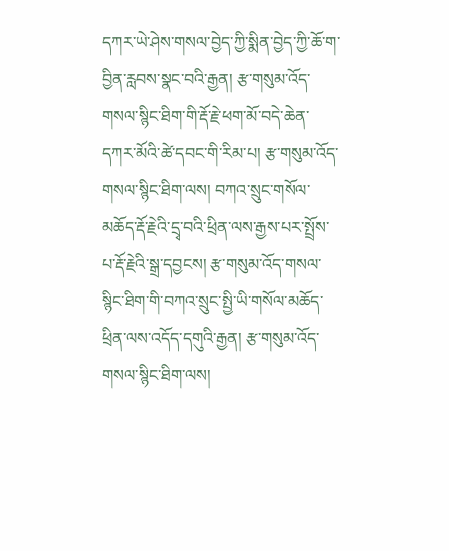དཀར་ཡེ་ཤེས་གསལ་བྱེད་ཀྱི་སྨིན་བྱེད་ཀྱི་ཆོ་ག་བྱིན་རླབས་སྣང་བའི་རྒྱན། རྩ་གསུམ་འོད་གསལ་སྙིང་ཐིག་གི་རྡོ་རྗེ་ཕག་མོ་བདེ་ཆེན་དཀར་མོའི་ཚེ་དབང་གི་རིམ་པ། རྩ་གསུམ་འོད་གསལ་སྙིང་ཐིག་ལས། བཀའ་སྲུང་གསོལ་མཆོད་རྡོ་རྗེའི་དྲྭ་བའི་ཕྲིན་ལས་རྒྱས་པར་སྤྲོས་པ་རྡོ་རྗེའི་སྒྲ་དབྱངས། རྩ་གསུམ་འོད་གསལ་སྙིང་ཐིག་གི་བཀའ་སྲུང་སྤྱི་ཡི་གསོལ་མཆོད་ཕྲིན་ལས་འདོད་དགུའི་རྒྱན། རྩ་གསུམ་འོད་གསལ་སྙིང་ཐིག་ལས།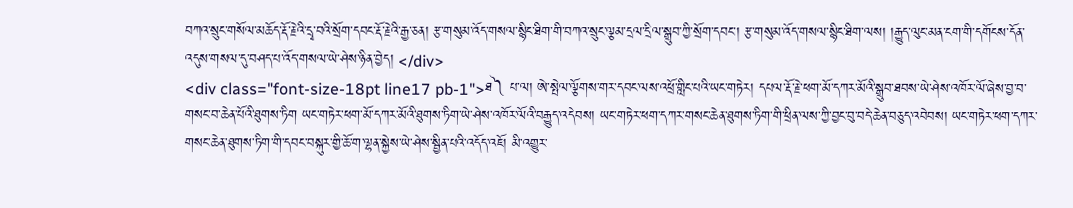བཀའ་སྲུང་གསོལ་མཆོད་རྡོ་རྗེའི་དྲྭ་བའི་སྲོག་དབང་རྡོ་རྗེའི་རྒྱ་ཅན། རྩ་གསུམ་འོད་གསལ་སྙིང་ཐིག་གི་བཀའ་སྲུང་ལྕམ་དྲལ་དྲིལ་སྒྲུབ་ཀྱི་སྲོག་དབང་། རྩ་གསུམ་འོད་གསལ་སྙིང་ཐིག་ལས། །རྒྱུད་ལུང་མན་ངག་གི་དགོངས་དོན་འདུས་གསལ་དུ་བཤད་པ་འོད་གསལ་ཡེ་ཤེས་ཉིན་བྱེད། </div>
<div class="font-size-18pt line17 pb-1">ཐ༽ པ་ལ། ཨེ་སྤེལ་ལྕོགས་གར་དབང་ལས་འཕྲོ་གླིང་པའི་ཡང་གཏེར། དཔལ་རྡོ་རྗེ་ཕག་མོ་དཀར་མོའི་སྒྲུབ་ཐབས་ཡེ་ཤེས་འཁོར་ལོ་ཞེས་བྱ་བ་གསང་བ་ཆེན་པོའི་ཐུགས་ཏིག ཡང་གཏེར་ཕག་མོ་དཀར་མོའི་ཐུགས་ཏིག་ཡེ་ཤེས་འཁོར་ལོའི་བརྒྱུད་འདེབས། ཡང་གཏེར་ཕག་དཀར་གསང་ཆེན་ཐུགས་ཏིག་གི་ཕྲིན་ལས་ཀྱི་བྱང་བུ་བདེ་ཆེན་བཅུད་འབེབས། ཡང་གཏེར་ཕག་དཀར་གསང་ཆེན་ཐུགས་ཏིག་གི་དབང་བསྐུར་གྱི་ཆོ་ག་ལྷན་སྐྱེས་ཡེ་ཤེས་སྦྱིན་པའི་འདོད་འཇོ། མི་འགྱུར་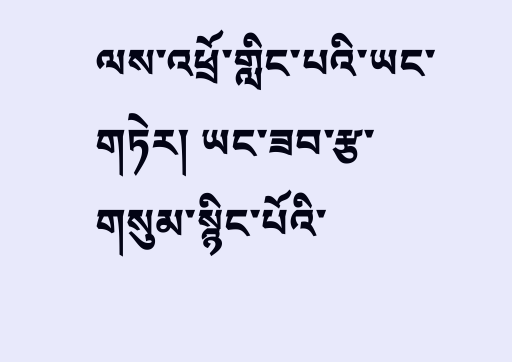ལས་འཕྲོ་གླིང་པའི་ཡང་གཏེར། ཡང་ཟབ་རྩ་གསུམ་སྙིང་པོའི་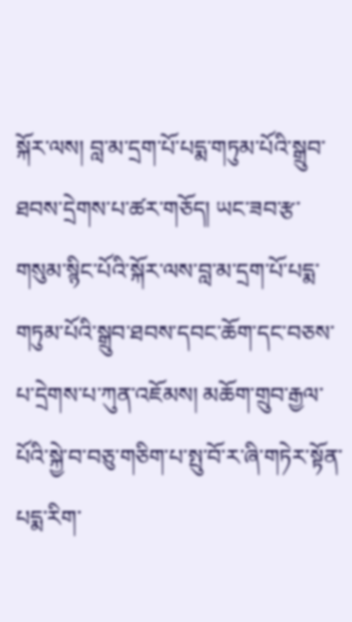སྐོར་ལས། བླ་མ་དྲག་པོ་པདྨ་གཏུམ་པོའི་སྒྲུབ་ཐབས་དྲེགས་པ་ཚར་གཅོད། ཡང་ཟབ་རྩ་གསུམ་སྙིང་པོའི་སྐོར་ལས་བླ་མ་དྲག་པོ་པདྨ་གཏུམ་པོའི་སྒྲུབ་ཐབས་དབང་ཆོག་དང་བཅས་པ་དྲེགས་པ་ཀུན་འཇོམས། མཆོག་གྲུབ་རྒྱལ་པོའི་སྐྱེ་བ་བཅུ་གཅིག་པ་སྤུ་བོ་ར་ཞི་གཏེར་སྟོན་པདྨ་རིག་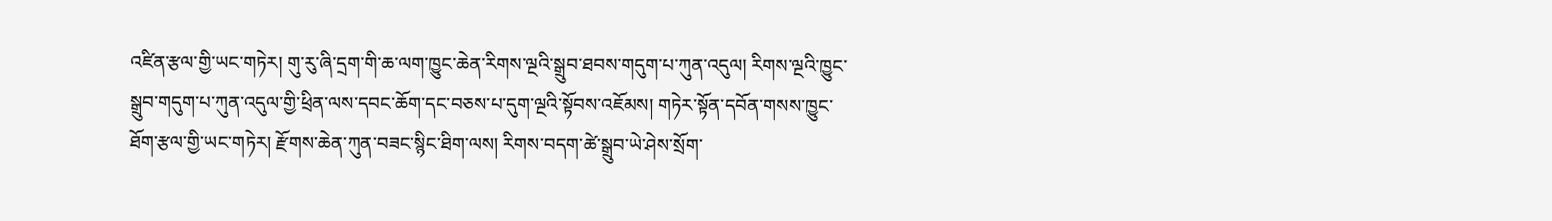འཛིན་རྩལ་གྱི་ཡང་གཏེར། གུ་རུ་ཞི་དྲག་གི་ཆ་ལག་ཁྱུང་ཆེན་རིགས་ལྔའི་སྒྲུབ་ཐབས་གདུག་པ་ཀུན་འདུལ། རིགས་ལྔའི་ཁྱུང་སྒྲུབ་གདུག་པ་ཀུན་འདུལ་གྱི་ཕྲིན་ལས་དབང་ཆོག་དང་བཅས་པ་དུག་ལྔའི་སྟོབས་འཇོམས། གཏེར་སྟོན་དབོན་གསས་ཁྱུང་ཐོག་རྩལ་གྱི་ཡང་གཏེར། རྫོགས་ཆེན་ཀུན་བཟང་སྙིང་ཐིག་ལས། རིགས་བདག་ཚེ་སྒྲུབ་ཡེ་ཤེས་སྲོག་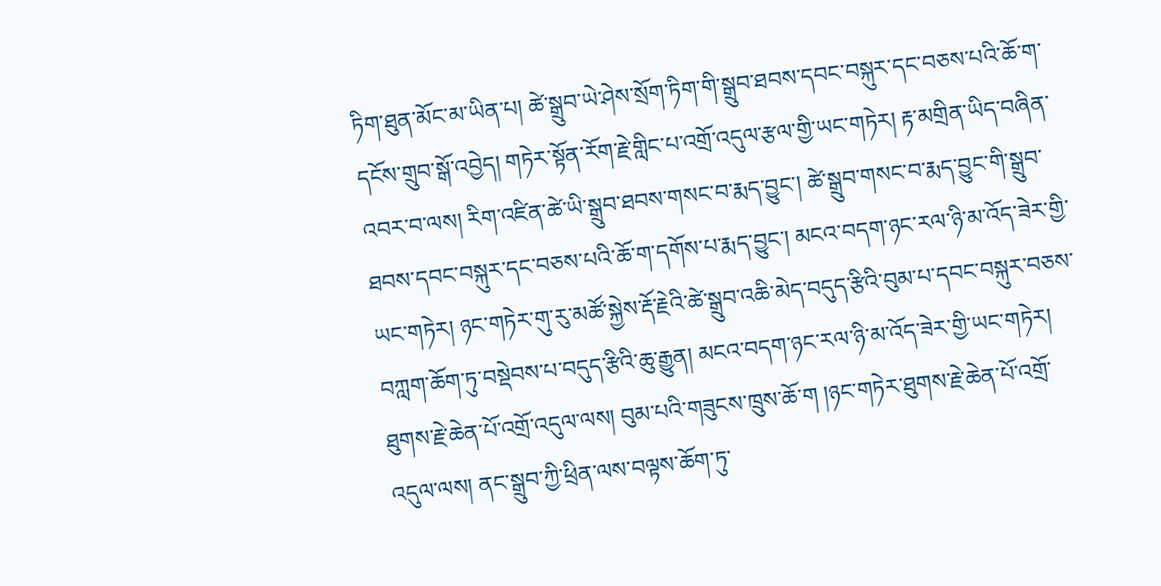ཏིག་ཐུན་མོང་མ་ཡིན་པ། ཚེ་སྒྲུབ་ཡེ་ཤེས་སྲོག་ཏིག་གི་སྒྲུབ་ཐབས་དབང་བསྐུར་དང་བཅས་པའི་ཆོ་ག་དངོས་གྲུབ་སྒོ་འབྱེད། གཏེར་སྟོན་རོག་རྗེ་གླིང་པ་འགྲོ་འདུལ་རྩལ་གྱི་ཡང་གཏེར། རྟ་མགྲིན་ཡིད་བཞིན་འབར་བ་ལས། རིག་འཛིན་ཚེ་ཡི་སྒྲུབ་ཐབས་གསང་བ་རྨད་བྱུང་། ཚེ་སྒྲུབ་གསང་བ་རྨད་བྱུང་གི་སྒྲུབ་ཐབས་དབང་བསྐུར་དང་བཅས་པའི་ཆོ་ག་དགོས་པ་རྨད་བྱུང་། མངའ་བདག་ཉང་རལ་ཉི་མ་འོད་ཟེར་གྱི་ཡང་གཏེར། ཉང་གཏེར་གུ་རུ་མཚོ་སྐྱེས་རྡོ་རྗེའི་ཚེ་སྒྲུབ་འཆི་མེད་བདུད་རྩིའི་བུམ་པ་དབང་བསྐུར་བཅས་བཀླག་ཆོག་ཏུ་བསྡེབས་པ་བདུད་རྩིའི་ཆུ་རྒྱུན། མངའ་བདག་ཉང་རལ་ཉི་མ་འོད་ཟེར་གྱི་ཡང་གཏེར། ཐུགས་རྗེ་ཆེན་པོ་འགྲོ་འདུལ་ལས། བུམ་པའི་གཟུངས་ཁྲུས་ཆོ་ག །ཉང་གཏེར་ཐུགས་རྗེ་ཆེན་པོ་འགྲོ་འདུལ་ལས། ནང་སྒྲུབ་ཀྱི་ཕྲིན་ལས་བལྟས་ཆོག་ཏུ་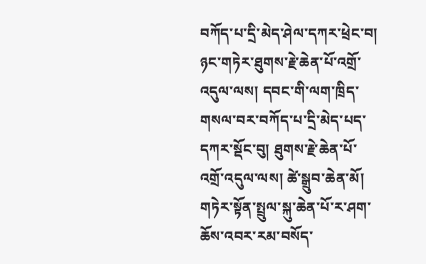བཀོད་པ་དྲི་མེད་ཤེལ་དཀར་ཕྲེང་བ། ཉང་གཏེར་ཐུགས་རྗེ་ཆེན་པོ་འགྲོ་འདུལ་ལས། དབང་གི་ལག་ཁྲིད་གསལ་བར་བཀོད་པ་དྲི་མེད་པད་དཀར་སྡོང་བུ། ཐུགས་རྗེ་ཆེན་པོ་འགྲོ་འདུལ་ལས། ཚེ་སྒྲུབ་ཆེན་མོ། གཏེར་སྟོན་སྤྲུལ་སྐུ་ཆེན་པོ་ར་ཤག་ཆོས་འབར་རམ་བསོད་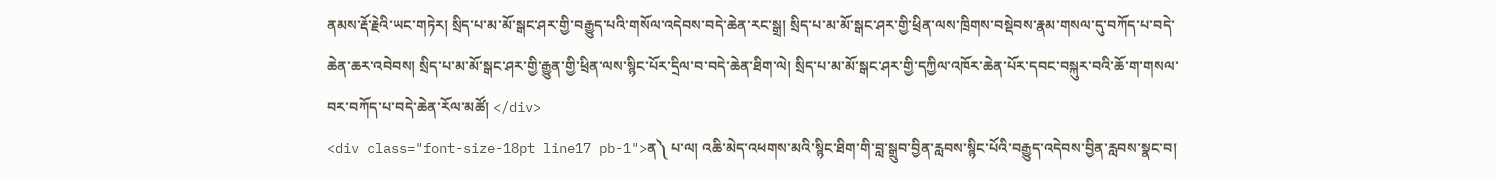ནམས་རྡོ་རྗེའི་ཡང་གཏེར། སྲིད་པ་མ་མོ་སྒང་ཤར་གྱི་བརྒྱུད་པའི་གསོལ་འདེབས་བདེ་ཆེན་རང་སྒྲ། སྲིད་པ་མ་མོ་སྒང་ཤར་གྱི་ཕྲིན་ལས་ཁྲིགས་བསྡེབས་རྣམ་གསལ་དུ་བཀོད་པ་བདེ་ཆེན་ཆར་འབེབས། སྲིད་པ་མ་མོ་སྒང་ཤར་གྱི་རྒྱུན་གྱི་ཕྲིན་ལས་སྙིང་པོར་དྲིལ་བ་བདེ་ཆེན་ཐིག་ལེ། སྲིད་པ་མ་མོ་སྒང་ཤར་གྱི་དཀྱིལ་འཁོར་ཆེན་པོར་དབང་བསྐུར་བའི་ཆོ་ག་གསལ་བར་བཀོད་པ་བདེ་ཆེན་རོལ་མཚོ། </div>
<div class="font-size-18pt line17 pb-1">ན༽ པ་ལ། འཆི་མེད་འཕགས་མའི་སྙིང་ཐིག་གི་བླ་སྒྲུབ་བྱིན་རླབས་སྙིང་པོའི་བརྒྱུད་འདེབས་བྱིན་རླབས་སྣང་བ།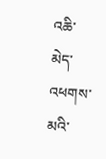འཆི་མེད་འཕགས་མའི་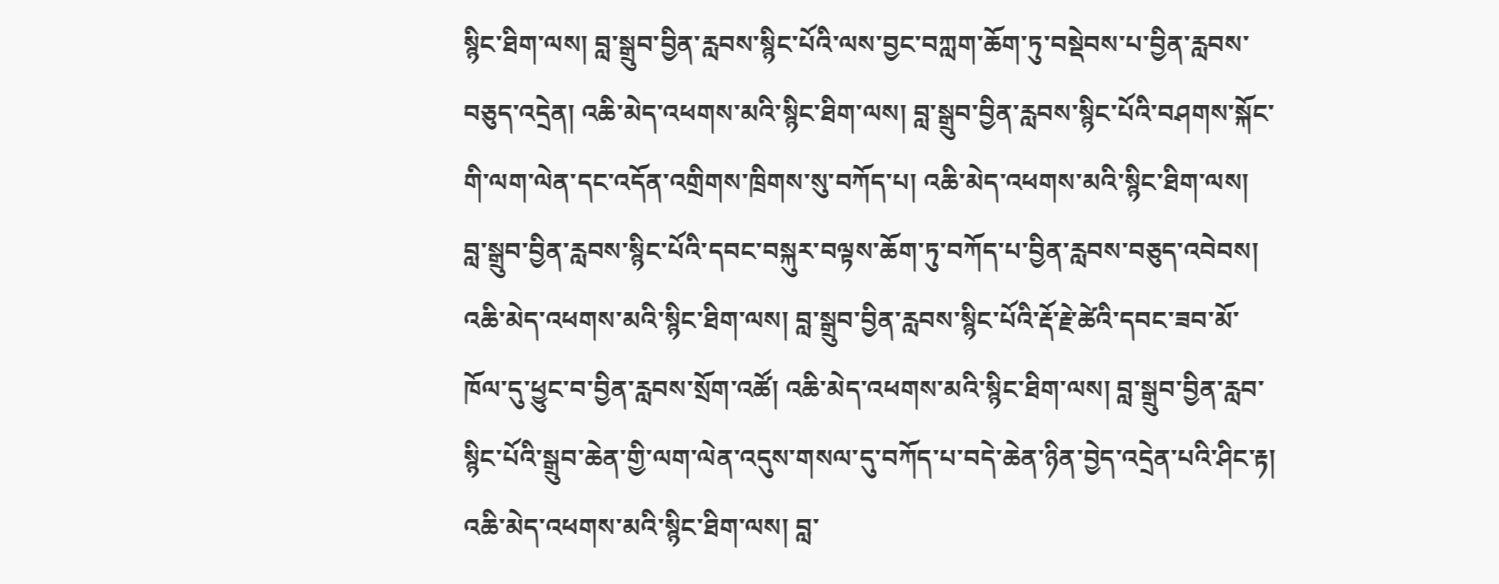སྙིང་ཐིག་ལས། བླ་སྒྲུབ་བྱིན་རླབས་སྙིང་པོའི་ལས་བྱང་བཀླག་ཆོག་ཏུ་བསྡེབས་པ་བྱིན་རླབས་བཅུད་འདྲེན། འཆི་མེད་འཕགས་མའི་སྙིང་ཐིག་ལས། བླ་སྒྲུབ་བྱིན་རླབས་སྙིང་པོའི་བཤགས་སྐོང་གི་ལག་ལེན་དང་འདོན་འགྲིགས་ཁྲིགས་སུ་བཀོད་པ། འཆི་མེད་འཕགས་མའི་སྙིང་ཐིག་ལས། བླ་སྒྲུབ་བྱིན་རླབས་སྙིང་པོའི་དབང་བསྐུར་བལྟས་ཆོག་ཏུ་བཀོད་པ་བྱིན་རླབས་བཅུད་འབེབས། འཆི་མེད་འཕགས་མའི་སྙིང་ཐིག་ལས། བླ་སྒྲུབ་བྱིན་རླབས་སྙིང་པོའི་རྡོ་རྗེ་ཚེའི་དབང་ཟབ་མོ་ཁོལ་དུ་ཕྱུང་བ་བྱིན་རླབས་སྲོག་འཚོ། འཆི་མེད་འཕགས་མའི་སྙིང་ཐིག་ལས། བླ་སྒྲུབ་བྱིན་རླབ་སྙིང་པོའི་སྒྲུབ་ཆེན་གྱི་ལག་ལེན་འདུས་གསལ་དུ་བཀོད་པ་བདེ་ཆེན་ཉིན་བྱེད་འདྲེན་པའི་ཤིང་རྟ། འཆི་མེད་འཕགས་མའི་སྙིང་ཐིག་ལས། བླ་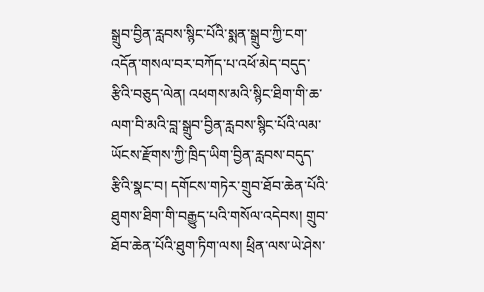སྒྲུབ་བྱིན་རླབས་སྙིང་པོའི་སྨན་སྒྲུབ་ཀྱི་ངག་འདོན་གསལ་བར་བཀོད་པ་འཕོ་མེད་བདུད་རྩིའི་བཅུད་ལེན། འཕགས་མའི་སྙིང་ཐིག་གི་ཆ་ལག་བི་མའི་བླ་སྒྲུབ་བྱིན་རླབས་སྙིང་པོའི་ལམ་ཡོངས་རྫོགས་ཀྱི་ཁྲིད་ཡིག་བྱིན་རླབས་བདུད་རྩིའི་སྣང་བ། དགོངས་གཏེར་གྲུབ་ཐོབ་ཆེན་པོའི་ཐུགས་ཐིག་གི་བརྒྱུད་པའི་གསོལ་འདེབས། གྲུབ་ཐོབ་ཆེན་པོའི་ཐུག་ཏིག་ལས། ཕྲིན་ལས་ཡེ་ཤེས་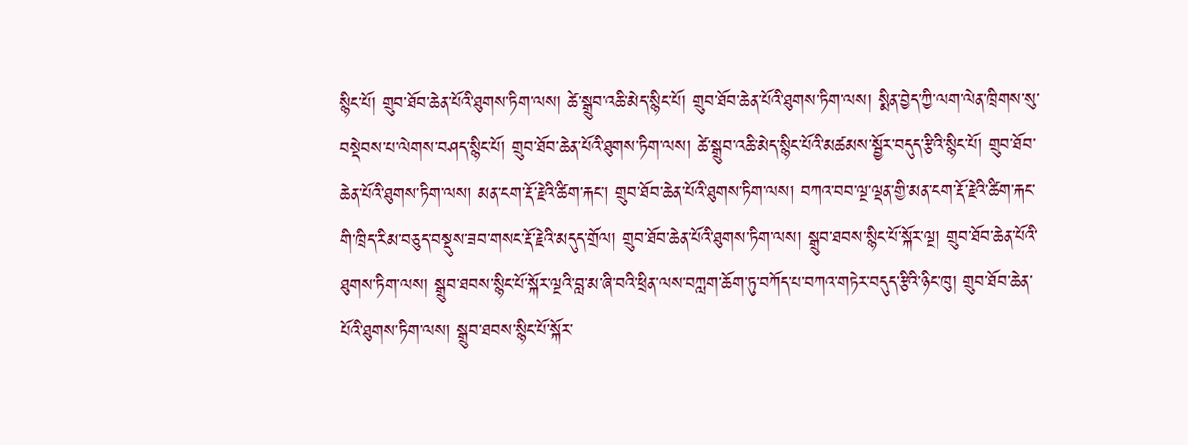སྙིང་པོ། གྲུབ་ཐོབ་ཆེན་པོའི་ཐུགས་ཏིག་ལས། ཚེ་སྒྲུབ་འཆི་མེད་སྙིང་པོ། གྲུབ་ཐོབ་ཆེན་པོའི་ཐུགས་ཏིག་ལས། སྨིན་བྱེད་ཀྱི་ལག་ལེན་ཁྲིགས་སུ་བསྡེབས་པ་ལེགས་བཤད་སྙིང་པོ། གྲུབ་ཐོབ་ཆེན་པོའི་ཐུགས་ཏིག་ལས། ཚེ་སྒྲུབ་འཆི་མེད་སྙིང་པོའི་མཚམས་སྦྱོར་བདུད་རྩིའི་སྙིང་པོ། གྲུབ་ཐོབ་ཆེན་པོའི་ཐུགས་ཏིག་ལས། མན་ངག་རྡོ་རྗེའི་ཚིག་རྐང་། གྲུབ་ཐོབ་ཆེན་པོའི་ཐུགས་ཏིག་ལས། བཀའ་བབ་ལྔ་ལྡན་གྱི་མན་ངག་རྡོ་རྗེའི་ཚིག་རྐང་གི་ཁྲིད་རིམ་བཅུད་བསྡུས་ཟབ་གསང་རྡོ་རྗེའི་མདུད་གྲོལ། གྲུབ་ཐོབ་ཆེན་པོའི་ཐུགས་ཏིག་ལས། སྒྲུབ་ཐབས་སྙིང་པོ་སྐོར་ལྔ། གྲུབ་ཐོབ་ཆེན་པོའི་ཐུགས་ཏིག་ལས། སྒྲུབ་ཐབས་སྙིང་པོ་སྐོར་ལྔའི་བླ་མ་ཞི་བའི་ཕྲིན་ལས་བཀླག་ཆོག་ཏུ་བཀོད་པ་བཀའ་གཏེར་བདུད་རྩིའི་ཉིང་ཁུ། གྲུབ་ཐོབ་ཆེན་པོའི་ཐུགས་ཏིག་ལས། སྒྲུབ་ཐབས་སྙིང་པོ་སྐོར་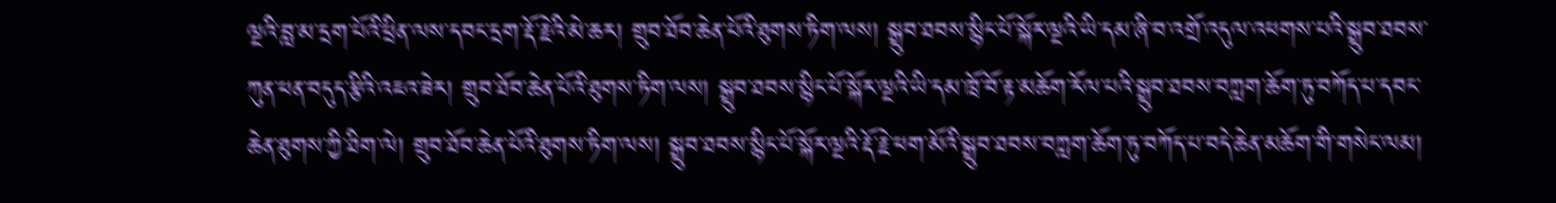ལྔའི་བླ་མ་དྲག་པོའི་ཕྲིན་ལས་དབང་དྲག་རྡོ་རྗེའི་མེ་ཆར། གྲུབ་ཐོབ་ཆེན་པོའི་ཐུགས་ཏིག་ལས། སྒྲུབ་ཐབས་སྙིང་པོ་སྐོར་ལྔའི་ཡི་དམ་ཞི་བ་འགྲོ་འདུལ་འཕགས་པའི་སྒྲུབ་ཐབས་ཀུན་ཕན་བདུད་རྩིའི་འཇའ་ཟེར། གྲུབ་ཐོབ་ཆེན་པོའི་ཐུགས་ཏིག་ལས། སྒྲུབ་ཐབས་སྙིང་པོ་སྐོར་ལྔའི་ཡི་དམ་ཁྲོ་བོ་རྟ་མཆོག་རོལ་པའི་སྒྲུབ་ཐབས་བཀླག་ཆོག་ཏུ་བཀོད་པ་དབང་ཆེན་ཐུགས་ཀྱི་ཐིག་ལེ། གྲུབ་ཐོབ་ཆེན་པོའི་ཐུགས་ཏིག་ལས། སྒྲུབ་ཐབས་སྙིང་པོ་སྐོར་ལྔའི་རྡོ་རྗེ་ཕག་མོའི་སྒྲུབ་ཐབས་བཀླག་ཆོག་ཏུ་བཀོད་པ་བདེ་ཆེན་མཆོག་གི་གསེང་ལམ།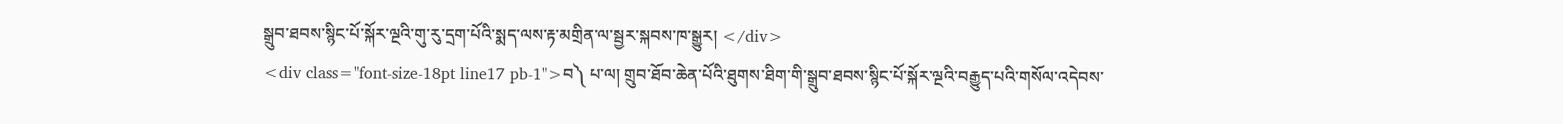སྒྲུབ་ཐབས་སྙིང་པོ་སྐོར་ལྔའི་གུ་རུ་དྲག་པོའི་སྨད་ལས་རྟ་མགྲིན་ལ་སྦྱར་སྐབས་ཁ་སྒྱུར། </div>
<div class="font-size-18pt line17 pb-1">བ༽ པ་ལ། གྲུབ་ཐོབ་ཆེན་པོའི་ཐུགས་ཐིག་གི་སྒྲུབ་ཐབས་སྙིང་པོ་སྐོར་ལྔའི་བརྒྱུད་པའི་གསོལ་འདེབས་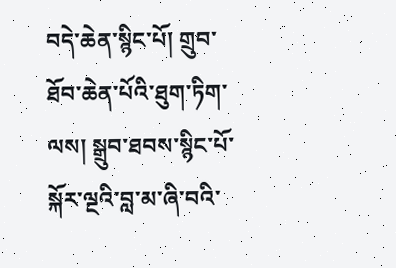བདེ་ཆེན་སྙིང་པོ། གྲུབ་ཐོབ་ཆེན་པོའི་ཐུག་ཏིག་ལས། སྒྲུབ་ཐབས་སྙིང་པོ་སྐོར་ལྔའི་བླ་མ་ཞི་བའི་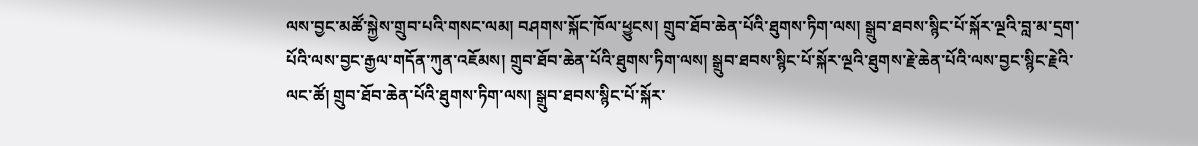ལས་བྱང་མཚོ་སྐྱེས་གྲུབ་པའི་གསང་ལམ། བཤགས་སྐོང་ཁོལ་ཕྱུངས། གྲུབ་ཐོབ་ཆེན་པོའི་ཐུགས་ཏིག་ལས། སྒྲུབ་ཐབས་སྙིང་པོ་སྐོར་ལྔའི་བླ་མ་དྲག་པོའི་ལས་བྱང་རྒྱལ་གདོན་ཀུན་འཇོམས། གྲུབ་ཐོབ་ཆེན་པོའི་ཐུགས་ཏིག་ལས། སྒྲུབ་ཐབས་སྙིང་པོ་སྐོར་ལྔའི་ཐུགས་རྗེ་ཆེན་པོའི་ལས་བྱང་སྙིང་རྗེའི་ལང་ཚོ། གྲུབ་ཐོབ་ཆེན་པོའི་ཐུགས་ཏིག་ལས། སྒྲུབ་ཐབས་སྙིང་པོ་སྐོར་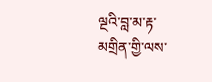ལྔའི་བླ་མ་རྟ་མགྲིན་གྱི་ལས་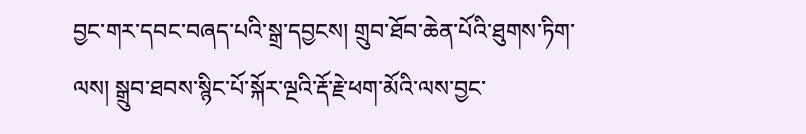བྱང་གར་དབང་བཞད་པའི་སྒྲ་དབྱངས། གྲུབ་ཐོབ་ཆེན་པོའི་ཐུགས་ཏིག་ལས། སྒྲུབ་ཐབས་སྙིང་པོ་སྐོར་ལྔའི་རྡོ་རྗེ་ཕག་མོའི་ལས་བྱང་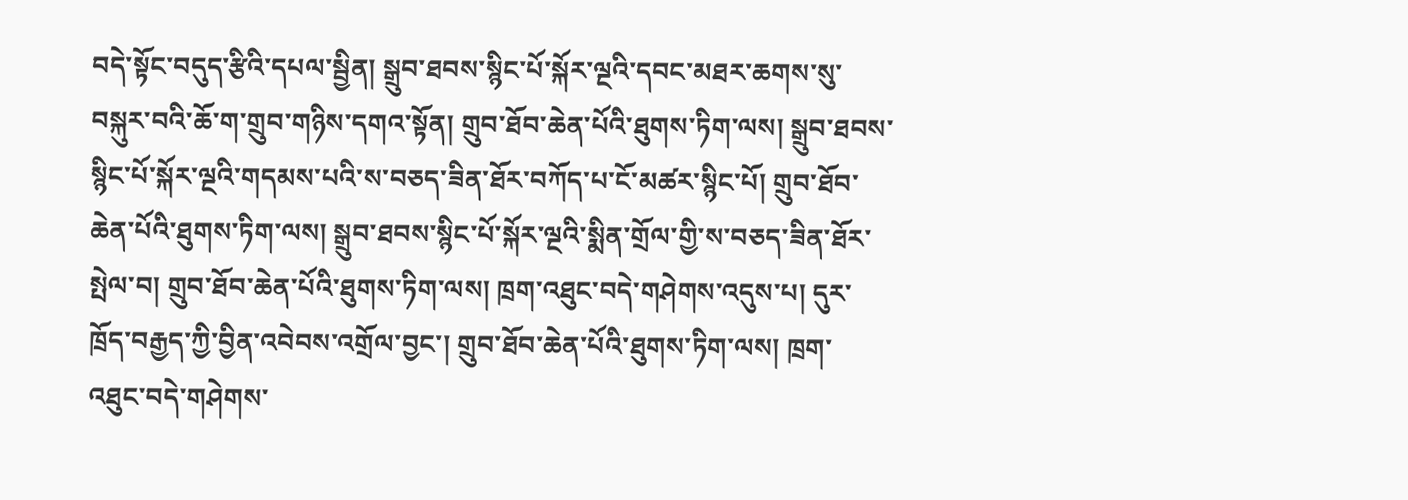བདེ་སྟོང་བདུད་རྩིའི་དཔལ་སྦྱིན། སྒྲུབ་ཐབས་སྙིང་པོ་སྐོར་ལྔའི་དབང་མཐར་ཆགས་སུ་བསྐུར་བའི་ཆོ་ག་གྲུབ་གཉིས་དགའ་སྟོན། གྲུབ་ཐོབ་ཆེན་པོའི་ཐུགས་ཏིག་ལས། སྒྲུབ་ཐབས་སྙིང་པོ་སྐོར་ལྔའི་གདམས་པའི་ས་བཅད་ཟིན་ཐོར་བཀོད་པ་ངོ་མཚར་སྙིང་པོ། གྲུབ་ཐོབ་ཆེན་པོའི་ཐུགས་ཏིག་ལས། སྒྲུབ་ཐབས་སྙིང་པོ་སྐོར་ལྔའི་སྨིན་གྲོལ་གྱི་ས་བཅད་ཟིན་ཐོར་སྤེལ་བ། གྲུབ་ཐོབ་ཆེན་པོའི་ཐུགས་ཏིག་ལས། ཁྲག་འཐུང་བདེ་གཤེགས་འདུས་པ། དུར་ཁྲོད་བརྒྱད་ཀྱི་བྱིན་འབེབས་འགྲོལ་བྱང་། གྲུབ་ཐོབ་ཆེན་པོའི་ཐུགས་ཏིག་ལས། ཁྲག་འཐུང་བདེ་གཤེགས་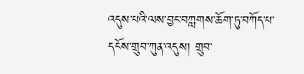འདུས་པའི་ལས་བྱང་བཀླགས་ཆོག་ཏུ་བཀོད་པ་དངོས་གྲུབ་ཀུན་འདུས། གྲུབ་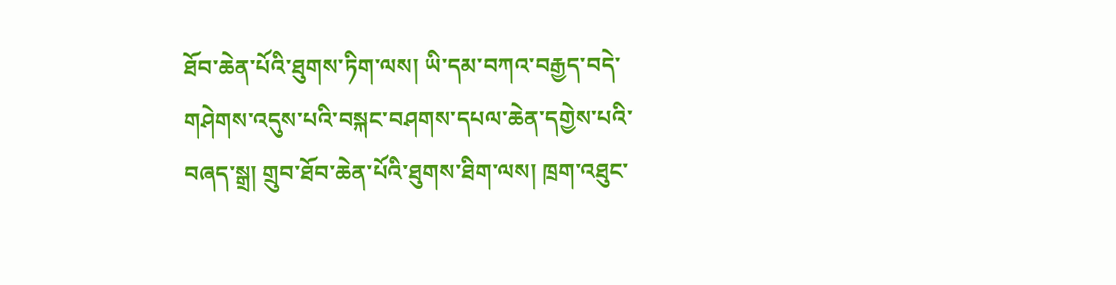ཐོབ་ཆེན་པོའི་ཐུགས་ཏིག་ལས། ཡི་དམ་བཀའ་བརྒྱད་བདེ་གཤེགས་འདུས་པའི་བསྐང་བཤགས་དཔལ་ཆེན་དགྱེས་པའི་བཞད་སྒྲ། གྲུབ་ཐོབ་ཆེན་པོའི་ཐུགས་ཐིག་ལས། ཁྲག་འཐུང་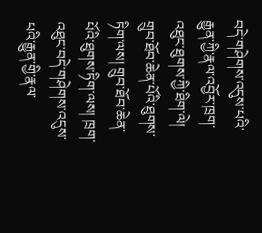བདེ་གཤེགས་འདུས་པའི་རྒྱུན་ཀྱི་རྣལ་འབྱོར་ཁྲག་འཐུང་ཐུགས་ཀྱི་ཐིག་ལེ། གྲུབ་ཐོབ་ཆེན་པོའི་ཐུགས་ཏིག་ལས། གྲུབ་ཐོབ་ཆེན་པོའི་ཐུགས་ཏིག་ལས། ཁྲག་འཐུང་བདེ་གཤེགས་འདུས་པའི་རྒྱུན་གྱི་རྣལ་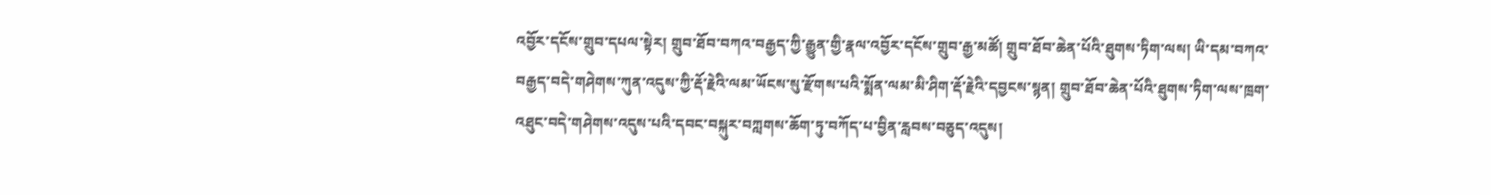འབྱོར་དངོས་གྲུབ་དཔལ་སྟེར། གྲུབ་ཐོབ་བཀའ་བརྒྱད་ཀྱི་རྒྱུན་གྱི་རྣལ་འབྱོར་དངོས་གྲུབ་རྒྱ་མཚོ། གྲུབ་ཐོབ་ཆེན་པོའི་ཐུགས་ཏིག་ལས། ཡི་དམ་བཀའ་བརྒྱད་བདེ་གཤེགས་ཀུན་འདུས་ཀྱི་རྡོ་རྗེའི་ལམ་ཡོངས་སུ་རྫོགས་པའི་སྨོན་ལམ་མི་ཤིག་རྡོ་རྗེའི་དབྱངས་སྙན། གྲུབ་ཐོབ་ཆེན་པོའི་ཐུགས་ཏིག་ལས་ཁྲག་འཐུང་བདེ་གཤེགས་འདུས་པའི་དབང་བསྐུར་བཀླགས་ཆོག་ཏུ་བཀོད་པ་བྱིན་རླབས་བཅུད་འདུས།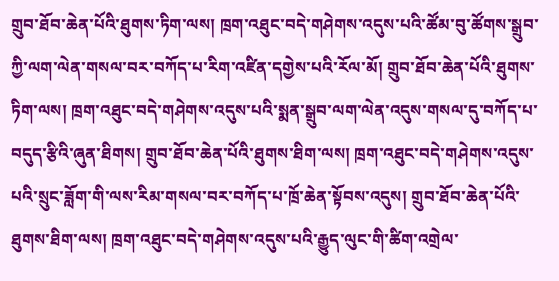གྲུབ་ཐོབ་ཆེན་པོའི་ཐུགས་ཏིག་ལས། ཁྲག་འཐུང་བདེ་གཤེགས་འདུས་པའི་ཚོམ་བུ་ཚོགས་སྒྲུབ་ཀྱི་ལག་ལེན་གསལ་བར་བཀོད་པ་རིག་འཛིན་དགྱེས་པའི་རོལ་མོ། གྲུབ་ཐོབ་ཆེན་པོའི་ཐུགས་ཏིག་ལས། ཁྲག་འཐུང་བདེ་གཤེགས་འདུས་པའི་སྨན་སྒྲུབ་ལག་ལེན་འདུས་གསལ་དུ་བཀོད་པ་བདུད་རྩིའི་ཞུན་ཐིགས། གྲུབ་ཐོབ་ཆེན་པོའི་ཐུགས་ཐིག་ལས། ཁྲག་འཐུང་བདེ་གཤེགས་འདུས་པའི་སྲུང་ཟློག་གི་ལས་རིམ་གསལ་བར་བཀོད་པ་ཁྲོ་ཆེན་སྟོབས་འདུས། གྲུབ་ཐོབ་ཆེན་པོའི་ཐུགས་ཐིག་ལས། ཁྲག་འཐུང་བདེ་གཤེགས་འདུས་པའི་རྒྱུད་ལུང་གི་ཚིག་འགྲེལ་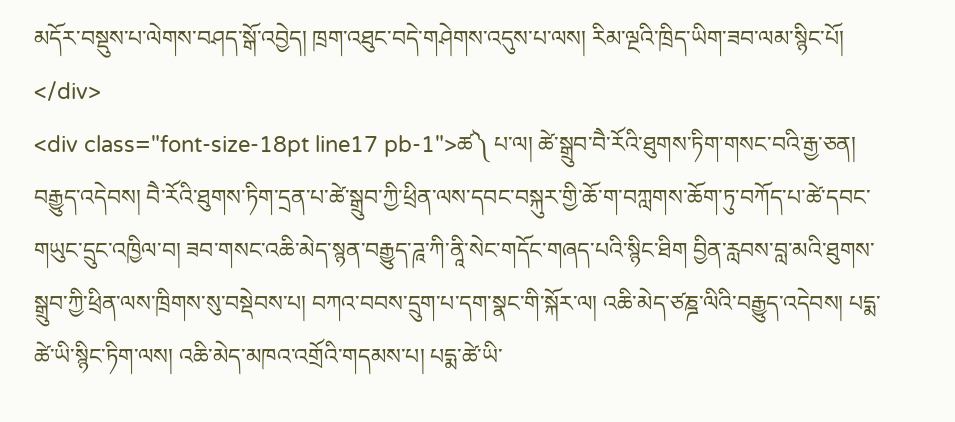མདོར་བསྡུས་པ་ལེགས་བཤད་སྒོ་འབྱེད། ཁྲག་འཐུང་བདེ་གཤེགས་འདུས་པ་ལས། རིམ་ལྔའི་ཁྲིད་ཡིག་ཟབ་ལམ་སྙིང་པོ། </div>
<div class="font-size-18pt line17 pb-1">ཚ༽ པ་ལ། ཚེ་སྒྲུབ་བཻ་རོའི་ཐུགས་ཏིག་གསང་བའི་རྒྱ་ཅན། བརྒྱུད་འདེབས། བཻ་རོའི་ཐུགས་ཏིག་དྲན་པ་ཚེ་སྒྲུབ་ཀྱི་ཕྲིན་ལས་དབང་བསྐུར་གྱི་ཆོ་ག་བཀླགས་ཆོག་ཏུ་བཀོད་པ་ཚེ་དབང་གཡུང་དྲུང་འཁྱིལ་བ། ཟབ་གསང་འཆི་མེད་སྙན་བརྒྱུད་ཌཱ་ཀི་ནཱི་སེང་གདོང་གཞད་པའི་སྙིང་ཐིག བྱིན་རླབས་བླ་མའི་ཐུགས་སྒྲུབ་ཀྱི་ཕྲིན་ལས་ཁྲིགས་སུ་བསྡེབས་པ། བཀའ་བབས་དྲུག་པ་དག་སྣང་གི་སྐོར་ལ། འཆི་མེད་ཙཎྜ་ལིའི་བརྒྱུད་འདེབས། པདྨ་ཚེ་ཡི་སྙིང་ཏིག་ལས། འཆི་མེད་མཁའ་འགྲོའི་གདམས་པ། པདྨ་ཚེ་ཡི་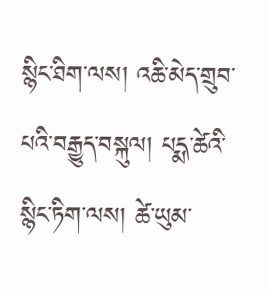སྙིང་ཐིག་ལས། འཆི་མེད་གྲུབ་པའི་བརྒྱུད་བསྐུལ། པདྨ་ཚེའི་སྙིང་ཏིག་ལས། ཚེ་ཡུམ་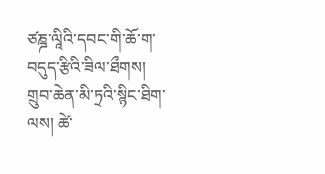ཙཎྜ་ལཱིའི་དབང་གི་ཆོ་ག་བདུད་རྩིའི་ཟིལ་ཐྀགས། གྲུབ་ཆེན་མི་ཏྲའི་སྙིང་ཐིག་ལས། ཚེ་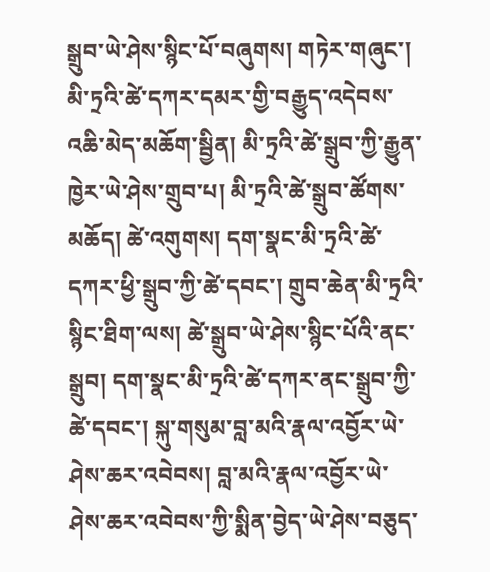སྒྲུབ་ཡེ་ཤེས་སྙིང་པོ་བཞུགས། གཏེར་གཞུང་། མི་ཏྲའི་ཚེ་དཀར་དམར་གྱི་བརྒྱུད་འདེབས་འཆི་མེད་མཆོག་སྦྱིན། མི་ཏྲའི་ཚེ་སྒྲུབ་ཀྱི་རྒྱུན་ཁྱེར་ཡེ་ཤེས་གྲུབ་པ། མི་ཏྲའི་ཚེ་སྒྲུབ་ཚོགས་མཆོད། ཚེ་འགུགས། དག་སྣང་མི་ཏྲའི་ཚེ་དཀར་ཕྱི་སྒྲུབ་ཀྱི་ཚེ་དབང་། གྲུབ་ཆེན་མི་ཏྲའི་སྙིང་ཐིག་ལས། ཚེ་སྒྲུབ་ཡེ་ཤེས་སྙིང་པོའི་ནང་སྒྲུབ། དག་སྣང་མི་ཏྲའི་ཚེ་དཀར་ནང་སྒྲུབ་ཀྱི་ཚེ་དབང་། སྐུ་གསུམ་བླ་མའི་རྣལ་འབྱོར་ཡེ་ཤེས་ཆར་འབེབས། བླ་མའི་རྣལ་འབྱོར་ཡེ་ཤེས་ཆར་འབེབས་ཀྱི་སྨིན་བྱེད་ཡེ་ཤེས་བཅུད་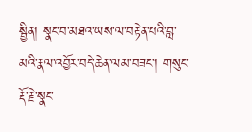སྦྱིན། སྣང་བ་མཐའ་ཡས་ལ་བརྟེན་པའི་བླ་མའི་རྣལ་འབྱོར་བདེ་ཆེན་ལམ་བཟང་། གསུང་རྡོ་རྗེ་སྣང་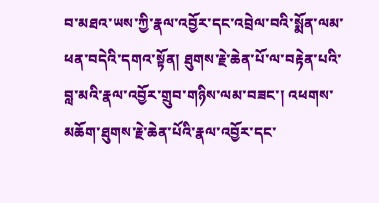བ་མཐའ་ཡས་ཀྱི་རྣལ་འབྱོར་དང་འབྲེལ་བའི་སྨོན་ལམ་ཕན་བདེའི་དགའ་སྟོན། ཐུགས་རྗེ་ཆེན་པོ་ལ་བརྟེན་པའི་བླ་མའི་རྣལ་འབྱོར་གྲུབ་གཉིས་ལམ་བཟང་། འཕགས་མཆོག་ཐུགས་རྗེ་ཆེན་པོའི་རྣལ་འབྱོར་དང་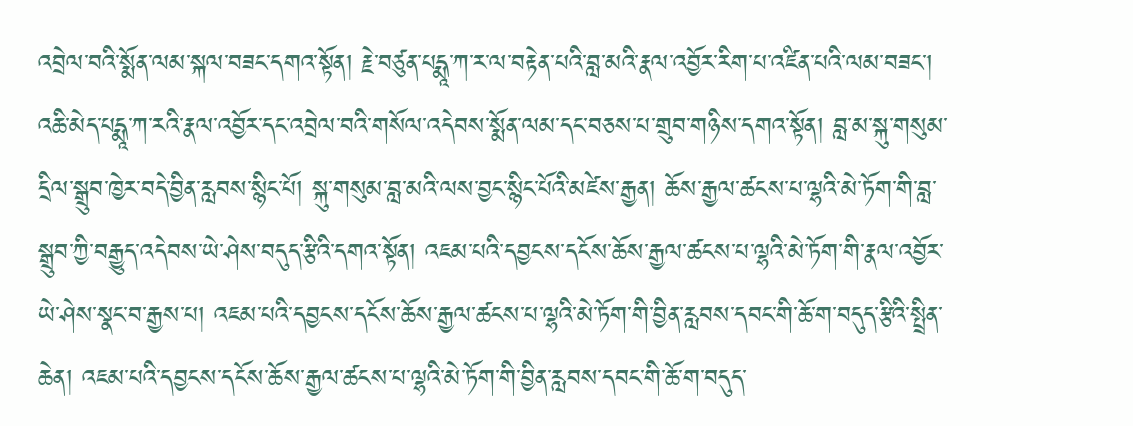འབྲེལ་བའི་སྨོན་ལམ་སྐལ་བཟང་དགའ་སྟོན། རྗེ་བཙུན་པདྨཱ་ཀ་ར་ལ་བརྟེན་པའི་བླ་མའི་རྣལ་འབྱོར་རིག་པ་འཛིན་པའི་ལམ་བཟང་། འཆི་མེད་པདྨཱ་ཀ་རའི་རྣལ་འབྱོར་དང་འབྲེལ་བའི་གསོལ་འདེབས་སྨོན་ལམ་དང་བཅས་པ་གྲུབ་གཉིས་དགའ་སྟོན། བླ་མ་སྐུ་གསུམ་དྲིལ་སྒྲུབ་ཁྱེར་བདེ་བྱིན་རླབས་སྙིང་པོ། སྐུ་གསུམ་བླ་མའི་ལས་བྱང་སྙིང་པོའི་མཛེས་རྒྱན། ཆོས་རྒྱལ་ཚངས་པ་ལྷའི་མེ་ཏོག་གི་བླ་སྒྲུབ་ཀྱི་བརྒྱུད་འདེབས་ཡེ་ཤེས་བདུད་རྩིའི་དགའ་སྟོན། འཇམ་པའི་དབྱངས་དངོས་ཆོས་རྒྱལ་ཚངས་པ་ལྷའི་མེ་ཏོག་གི་རྣལ་འབྱོར་ཡེ་ཤེས་སྣང་བ་རྒྱས་པ། འཇམ་པའི་དབྱངས་དངོས་ཆོས་རྒྱལ་ཚངས་པ་ལྷའི་མེ་ཏོག་གི་བྱིན་རླབས་དབང་གི་ཆོ་ག་བདུད་རྩིའི་སྤྲིན་ཆེན། འཇམ་པའི་དབྱངས་དངོས་ཆོས་རྒྱལ་ཚངས་པ་ལྷའི་མེ་ཏོག་གི་བྱིན་རླབས་དབང་གི་ཆོ་ག་བདུད་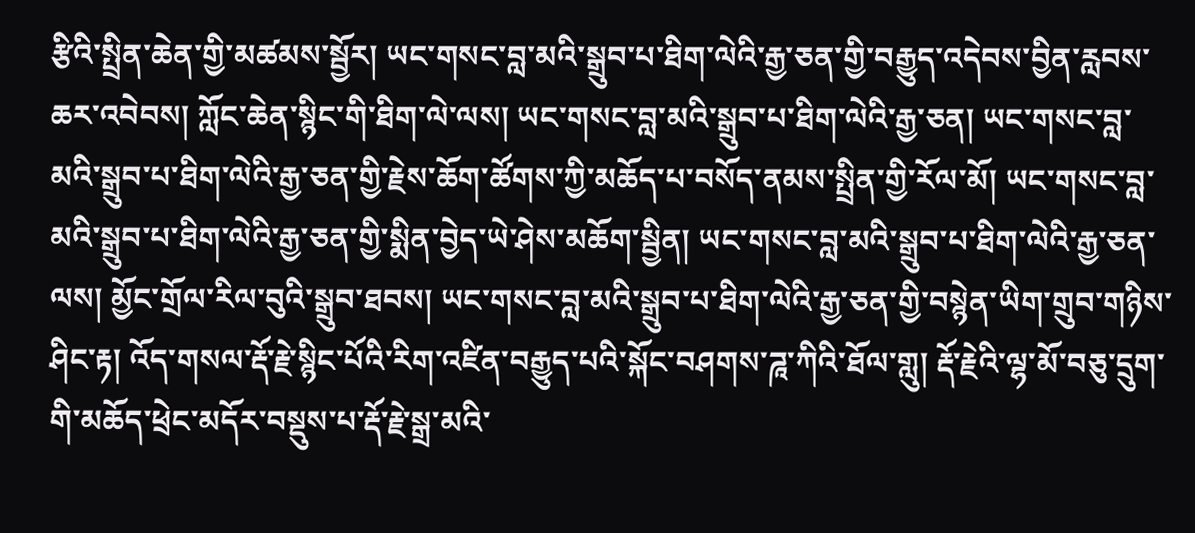རྩིའི་སྤྲིན་ཆེན་གྱི་མཚམས་སྦྱོར། ཡང་གསང་བླ་མའི་སྒྲུབ་པ་ཐིག་ལེའི་རྒྱ་ཅན་གྱི་བརྒྱུད་འདེབས་བྱིན་རླབས་ཆར་འབེབས། ཀློང་ཆེན་སྙིང་གི་ཐིག་ལེ་ལས། ཡང་གསང་བླ་མའི་སྒྲུབ་པ་ཐིག་ལེའི་རྒྱ་ཅན། ཡང་གསང་བླ་མའི་སྒྲུབ་པ་ཐིག་ལེའི་རྒྱ་ཅན་གྱི་རྗེས་ཆོག་ཚོགས་ཀྱི་མཆོད་པ་བསོད་ནམས་སྤྲིན་གྱི་རོལ་མོ། ཡང་གསང་བླ་མའི་སྒྲུབ་པ་ཐིག་ལེའི་རྒྱ་ཅན་གྱི་སྨིན་བྱེད་ཡེ་ཤེས་མཆོག་སྦྱིན། ཡང་གསང་བླ་མའི་སྒྲུབ་པ་ཐིག་ལེའི་རྒྱ་ཅན་ལས། མྱོང་གྲོལ་རིལ་བུའི་སྒྲུབ་ཐབས། ཡང་གསང་བླ་མའི་སྒྲུབ་པ་ཐིག་ལེའི་རྒྱ་ཅན་གྱི་བསྙེན་ཡིག་གྲུབ་གཉིས་ཤིང་རྟ། འོད་གསལ་རྡོ་རྗེ་སྙིང་པོའི་རིག་འཛིན་བརྒྱུད་པའི་སྐོང་བཤགས་ཌཱ་ཀིའི་ཐོལ་གླུ། རྡོ་རྗེའི་ལྷ་མོ་བཅུ་དྲུག་གི་མཆོད་ཕྲེང་མདོར་བསྡུས་པ་རྡོ་རྗེ་སྒྲ་མའི་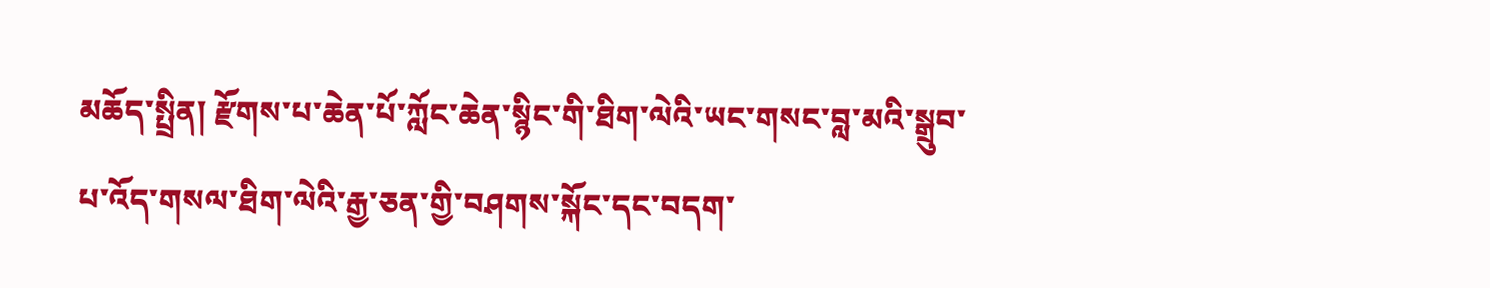མཆོད་སྤྲིན། རྫོགས་པ་ཆེན་པོ་ཀློང་ཆེན་སྙིང་གི་ཐིག་ལེའི་ཡང་གསང་བླ་མའི་སྒྲུབ་པ་འོད་གསལ་ཐིག་ལེའི་རྒྱ་ཅན་གྱི་བཤགས་སྐོང་དང་བདག་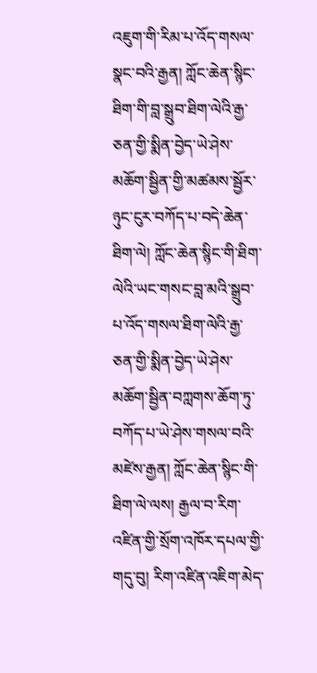འཇུག་གི་རིམ་པ་འོད་གསལ་སྣང་བའི་རྒྱན། ཀློང་ཆེན་སྙིང་ཐིག་གི་བླ་སྒྲུབ་ཐིག་ལེའི་རྒྱ་ཅན་གྱི་སྨིན་བྱེད་ཡེ་ཤེས་མཆོག་སྦྱིན་གྱི་མཚམས་སྦྱོར་ཉུང་ངུར་བཀོད་པ་བདེ་ཆེན་ཐིག་ལེ། ཀློང་ཆེན་སྙིང་གི་ཐིག་ལེའི་ཡང་གསང་བླ་མའི་སྒྲུབ་པ་འོད་གསལ་ཐིག་ལེའི་རྒྱ་ཅན་གྱི་སྨིན་བྱེད་ཡེ་ཤེས་མཆོག་སྦྱིན་བཀླགས་ཆོག་ཏུ་བཀོད་པ་ཡེ་ཤེས་གསལ་བའི་མཛེས་རྒྱན། ཀློང་ཆེན་སྙིང་གི་ཐིག་ལེ་ལས། རྒྱལ་བ་རིག་འཛིན་གྱི་སྲོག་འཁོར་དཔལ་གྱི་གདུ་བུ། རིག་འཛིན་འཇིག་མེད་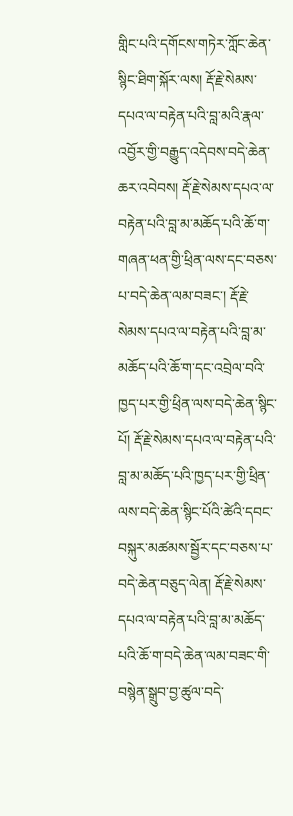གླིང་པའི་དགོངས་གཏེར་ཀློང་ཆེན་སྙིང་ཐིག་སྐོར་ལས། རྡོ་རྗེ་སེམས་དཔའ་ལ་བརྟེན་པའི་བླ་མའི་རྣལ་འབྱོར་གྱི་བརྒྱུད་འདེབས་བདེ་ཆེན་ཆར་འབེབས། རྡོ་རྗེ་སེམས་དཔའ་ལ་བརྟེན་པའི་བླ་མ་མཆོད་པའི་ཆོ་ག་གཞན་ཕན་གྱི་ཕྲིན་ལས་དང་བཅས་པ་བདེ་ཆེན་ལམ་བཟང་། རྡོ་རྗེ་སེམས་དཔའ་ལ་བརྟེན་པའི་བླ་མ་མཆོད་པའི་ཆོ་ག་དང་འབྲེལ་བའི་ཁྱད་པར་གྱི་ཕྲིན་ལས་བདེ་ཆེན་སྙིང་པོ། རྡོ་རྗེ་སེམས་དཔའ་ལ་བརྟེན་པའི་བླ་མ་མཆོད་པའི་ཁྱད་པར་གྱི་ཕྲིན་ལས་བདེ་ཆེན་སྙིང་པོའི་ཚེའི་དབང་བསྐུར་མཚམས་སྦྱོར་དང་བཅས་པ་བདེ་ཆེན་བཅུད་ལེན། རྡོ་རྗེ་སེམས་དཔའ་ལ་བརྟེན་པའི་བླ་མ་མཆོད་པའི་ཆོ་ག་བདེ་ཆེན་ལམ་བཟང་གི་བསྙེན་སྒྲུབ་བྱ་ཚུལ་བདེ་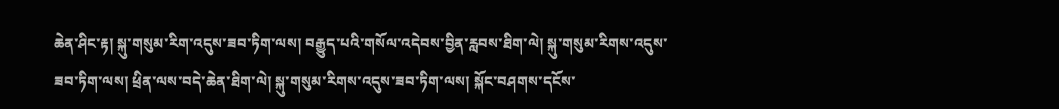ཆེན་ཤིང་རྟ། སྐུ་གསུམ་རིག་འདུས་ཟབ་ཏིག་ལས། བརྒྱུད་པའི་གསོལ་འདེབས་བྱིན་རླབས་ཐིག་ལེ། སྐུ་གསུམ་རིགས་འདུས་ཟབ་ཏིག་ལས། ཕྲིན་ལས་བདེ་ཆེན་ཐིག་ལེ། སྐུ་གསུམ་རིགས་འདུས་ཟབ་ཏིག་ལས། སྐོང་བཤགས་དངོས་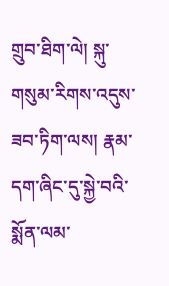གྲུབ་ཐིག་ལེ། སྐུ་གསུམ་རིགས་འདུས་ཟབ་ཏིག་ལས། རྣམ་དག་ཞིང་དུ་སྐྱེ་བའི་སྨོན་ལམ་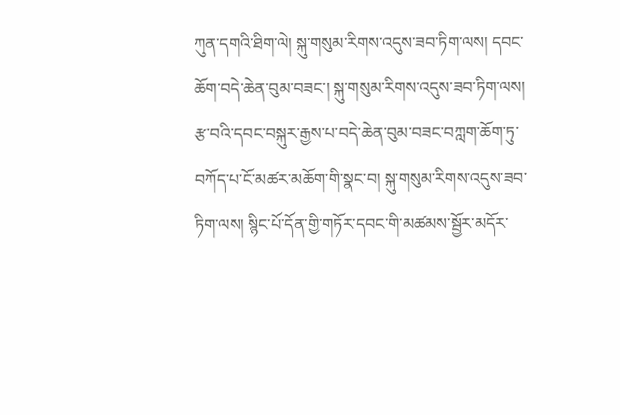ཀུན་དགའི་ཐིག་ལེ། སྐུ་གསུམ་རིགས་འདུས་ཟབ་ཏིག་ལས། དབང་ཆོག་བདེ་ཆེན་བུམ་བཟང་། སྐུ་གསུམ་རིགས་འདུས་ཟབ་ཏིག་ལས། རྩ་བའི་དབང་བསྐུར་རྒྱས་པ་བདེ་ཆེན་བུམ་བཟང་བཀླག་ཆོག་ཏུ་བཀོད་པ་ངོ་མཚར་མཆོག་གི་སྣང་བ། སྐུ་གསུམ་རིགས་འདུས་ཟབ་ཏིག་ལས། སྙིང་པོ་དོན་གྱི་གཏོར་དབང་གི་མཚམས་སྦྱོར་མདོར་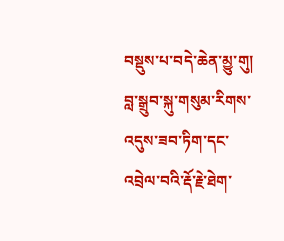བསྡུས་པ་བདེ་ཆེན་མྱུ་གུ། བླ་སྒྲུབ་སྐུ་གསུམ་རིགས་འདུས་ཟབ་ཏིག་དང་འབྲེལ་བའི་རྡོ་རྗེ་ཐེག་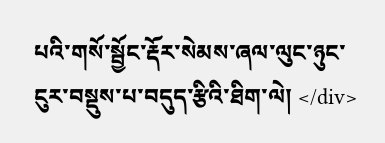པའི་གསོ་སྦྱོང་རྡོར་སེམས་ཞལ་ལུང་ཉུང་ངུར་བསྡུས་པ་བདུད་རྩིའི་ཐིག་ལེ། </div>